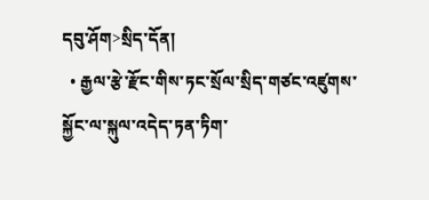དབུ་ཤོག>སྲིད་དོན།
  • རྒྱལ་རྩེ་རྫོང་གིས་ཏང་སྲོལ་སྲིད་གཙང་འཛུགས་སྐྱོང་ལ་སྐུལ་འདེད་ཏན་ཏིག་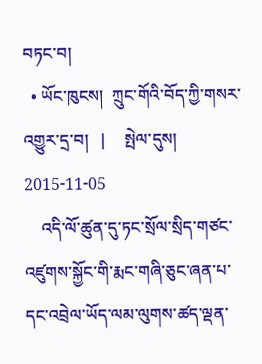བཏང་བ།
  • ཡོང་ཁུངས།  ཀྲུང་གོའི་བོད་ཀྱི་གསར་འགྱུར་དྲ་བ།   |     སྤེལ་དུས།  2015-11-05
    འདི་ལོ་ཚུན་དུ་ཏང་སྲོལ་སྲིད་གཙང་འཛུགས་སྐྱོང་གི་རྨང་གཞི་ཅུང་ཞན་པ་དང་འབྲེལ་ཡོད་ལམ་ལུགས་ཚད་ལྡན་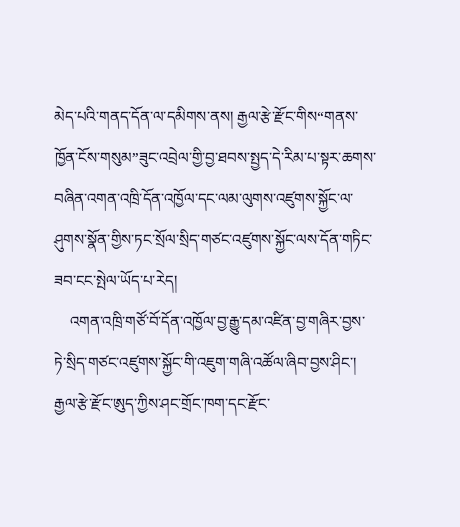མེད་པའི་གནད་དོན་ལ་དམིགས་ནས། རྒྱལ་རྩེ་རྫོང་གིས“གནས་ཁྱོན་ངོས་གསུམ”ཟུང་འབྲེལ་གྱི་བྱ་ཐབས་སྤྱད་དེ་རིམ་པ་སྟར་ཆགས་བཞིན་འགན་འཁྲི་དོན་འཁྱོལ་དང་ལམ་ལུགས་འཛུགས་སྐྱོང་ལ་ཤུགས་སྣོན་གྱིས་ཏང་སྲོལ་སྲིད་གཙང་འཛུགས་སྐྱོང་ལས་དོན་གཏིང་ཟབ་ངང་སྤེལ་ཡོད་པ་རེད།
    འགན་འཁྲི་གཙོ་བོ་དོན་འཁྱོལ་བྱ་རྒྱུ་དམ་འཛིན་བྱ་གཞིར་བྱས་ཏེ་སྲིད་གཙང་འཛུགས་སྐྱོང་གི་འཇུག་གཞི་འཚོལ་ཞིབ་བྱས་ཤིང་། རྒྱལ་རྩེ་རྫོང་ཨུད་ཀྱིས་ཤང་གྲོང་ཁག་དང་རྫོང་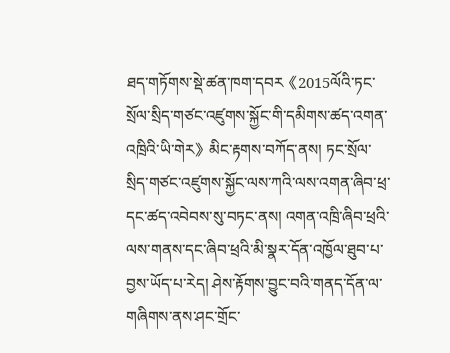ཐད་གཏོགས་སྡེ་ཚན་ཁག་དབར《2015ལོའི་ཏང་སྲོལ་སྲིད་གཙང་འཛུགས་སྐྱོང་གི་དམིགས་ཚད་འགན་འཁྲིའི་ཡི་གེར》མིང་རྟགས་བཀོད་ནས། ཏང་སྲོལ་སྲིད་གཙང་འཛུགས་སྐྱོང་ལས་ཀའི་ལས་འགན་ཞིབ་ཕྲ་དང་ཚད་འབེབས་སུ་བཏང་ནས། འགན་འཁྲི་ཞིབ་ཕྲའི་ལས་གནས་དང་ཞིབ་ཕྲའི་མི་སྣར་དོན་འཁྱོལ་ཐུབ་པ་བྱས་ཡོད་པ་རེད། ཤེས་རྟོགས་བྱུང་བའི་གནད་དོན་ལ་གཞིགས་ནས་ཤང་གྲོང་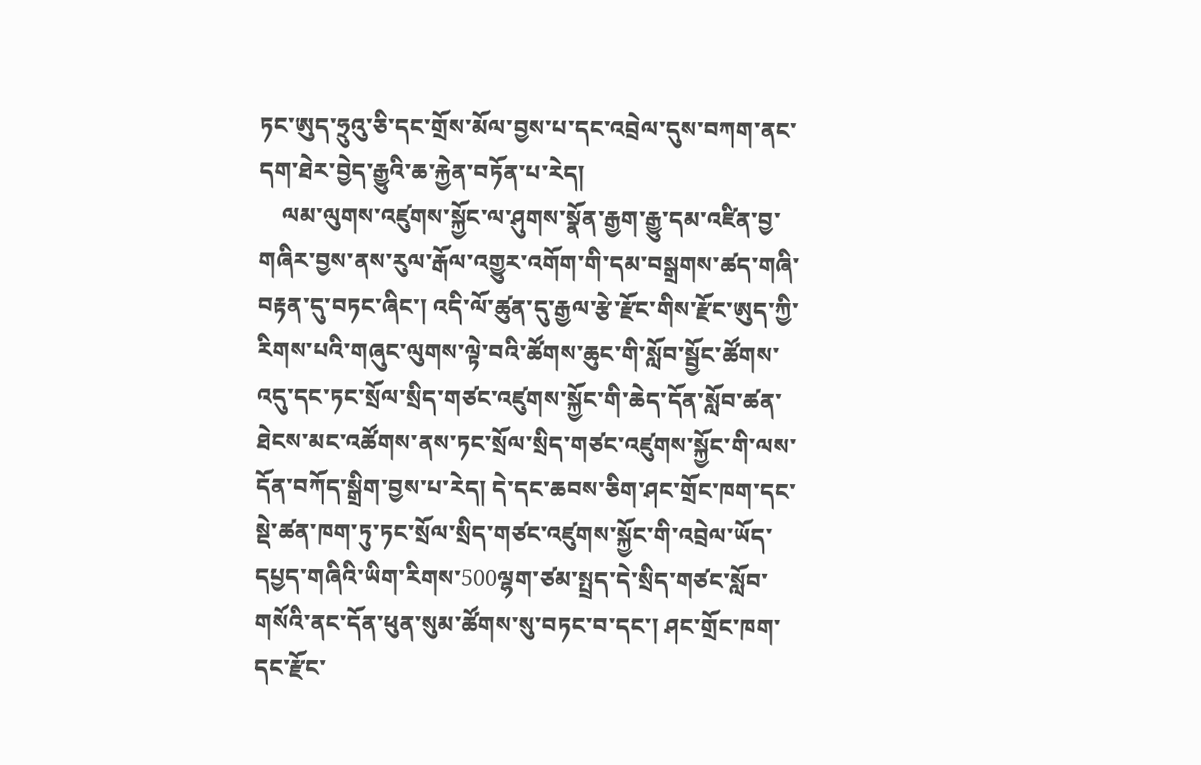ཏང་ཨུད་ཧྲུའུ་ཅི་དང་གྲོས་མོལ་བྱས་པ་དང་འབྲེལ་དུས་བཀག་ནང་དག་ཐེར་བྱེད་རྒྱུའི་ཆ་རྐྱེན་བཏོན་པ་རེད།
    ལམ་ལུགས་འཛུགས་སྐྱོང་ལ་ཤུགས་སྣོན་རྒྱག་རྒྱུ་དམ་འཛིན་བྱ་གཞིར་བྱས་ནས་རུལ་རྒོལ་འགྱུར་འགོག་གི་དམ་བསྒྲགས་ཚད་གཞི་བརྟན་དུ་བཏང་ཞིང་། འདི་ལོ་ཚུན་དུ་རྒྱལ་རྩེ་རྫོང་གིས་རྫོང་ཨུད་ཀྱི་རིགས་པའི་གཞུང་ལུགས་ལྟེ་བའི་ཚོགས་ཆུང་གི་སློབ་སྦྱོང་ཚོགས་འདུ་དང་ཏང་སྲོལ་སྲིད་གཙང་འཛུགས་སྐྱོང་གི་ཆེད་དོན་སློབ་ཚན་ཐེངས་མང་འཚོགས་ནས་ཏང་སྲོལ་སྲིད་གཙང་འཛུགས་སྐྱོང་གི་ལས་དོན་བཀོད་སྒྲིག་བྱས་པ་རེད། དེ་དང་ཆབས་ཅིག་ཤང་གྲོང་ཁག་དང་སྡེ་ཚན་ཁག་ཏུ་ཏང་སྲོལ་སྲིད་གཙང་འཛུགས་སྐྱོང་གི་འབྲེལ་ཡོད་དཔྱད་གཞིའི་ཡིག་རིགས་500ལྷག་ཙམ་སྤྲད་དེ་སྲིད་གཙང་སློབ་གསོའི་ནང་དོན་ཕུན་སུམ་ཚོགས་སུ་བཏང་བ་དང་། ཤང་གྲོང་ཁག་དང་རྫོང་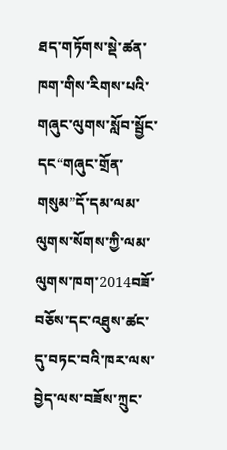ཐད་གཏོགས་སྡེ་ཚན་ཁག་གིས་རིགས་པའི་གཞུང་ལུགས་སློབ་སྦྱོང་དང“གཞུང་གྲོན་གསུམ”དོ་དམ་ལམ་ལུགས་སོགས་ཀྱི་ལམ་ལུགས་ཁག་2014བཟོ་བཅོས་དང་འཐུས་ཚང་དུ་བཏང་བའི་ཁར་ལས་བྱེད་ལས་བཟོས་ཀྲུང་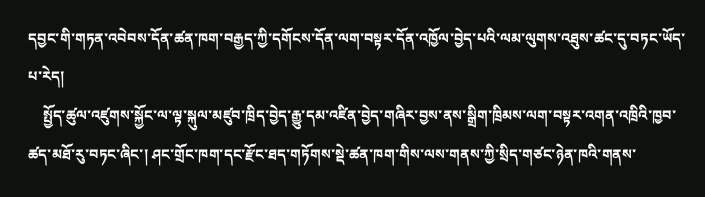དབྱང་གི་གཏན་འབེབས་དོན་ཚན་ཁག་བརྒྱད་ཀྱི་དགོངས་དོན་ལག་བསྟར་དོན་འཁྱོལ་བྱེད་པའི་ལམ་ལུགས་འཐུས་ཚང་དུ་བཏང་ཡོད་པ་རེད།
    སྤྱོད་ཚུལ་འཛུགས་སྐྱོང་ལ་ལྟ་སྐུལ་མཛུབ་ཁྲིད་བྱེད་རྒྱུ་དམ་འཛིན་བྱེད་གཞིར་བྱས་ནས་སྒྲིག་ཁྲིམས་ལག་བསྟར་འགན་འཁྲིའི་ཁྱབ་ཚད་མཐོ་རུ་བཏང་ཞིང་། ཤང་གྲོང་ཁག་དང་རྫོང་ཐད་གཏོགས་སྡེ་ཚན་ཁག་གིས་ལས་གནས་ཀྱི་སྲིད་གཙང་ཉེན་ཁའི་གནས་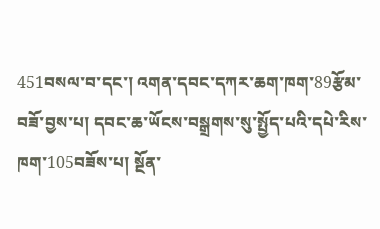451བསལ་བ་དང་། འགན་དབང་དཀར་ཆག་ཁག་89རྩོམ་བཟོ་བྱས་པ། དབང་ཆ་ཡོངས་བསྒྲགས་སུ་སྤྱོད་པའི་དཔེ་རིས་ཁག་105བཟོས་པ། སྔོན་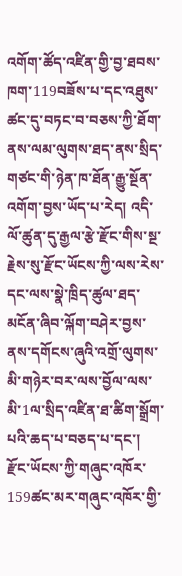འགོག་ཚོད་འཛིན་གྱི་བྱ་ཐབས་ཁག་119བཟོས་པ་དང་འཐུས་ཚང་དུ་བཏང་བ་བཅས་ཀྱི་ཐོག་ནས་ལམ་ལུགས་ཐད་ནས་སྲིད་གཙང་གི་ཉེན་ཁ་ཐོན་རྒྱུ་སྔོན་འགོག་བྱས་ཡོད་པ་རེད། འདི་ལོ་ཚུན་དུ་རྒྱལ་རྩེ་རྫོང་གིས་སྔ་རྗེས་སུ་རྫོང་ཡོངས་ཀྱི་ལས་རེས་དང་ལས་སྣེ་ཁྲིད་ཚུལ་ཐད་མངོན་ཞིབ་ལྐོག་བཤེར་བྱས་ནས་དགོངས་ཞུའི་འགྲོ་ལུགས་མི་གཉེར་བར་ལས་བྱོལ་ལས་མི་1ལ་སྲིད་འཛིན་ཐ་ཚིག་སྒྲོག་པའི་ཆད་པ་བཅད་པ་དང་། རྫོང་ཡོངས་ཀྱི་གཞུང་འཁོར་159ཚང་མར་གཞུང་འཁོར་གྱི་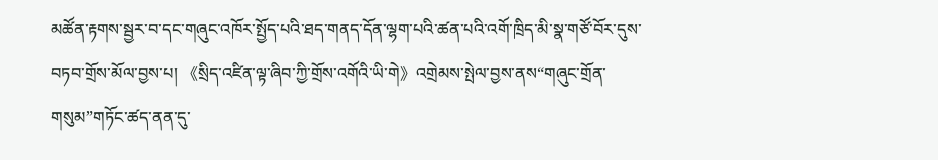མཚོན་རྟགས་སྦྱར་བ་དང་གཞུང་འཁོར་སྤྱོད་པའི་ཐད་གནད་དོན་ལྷག་པའི་ཚན་པའི་འགོ་ཁྲིད་མི་སྣ་གཙོ་བོར་དུས་བཏབ་གྲོས་མོལ་བྱས་པ། 《སྲིད་འཛིན་ལྟ་ཞིབ་ཀྱི་གྲོས་འགོའི་ཡི་གེ》འགྲེམས་སྤེལ་བྱས་ནས“གཞུང་གྲོན་གསུམ”གཏོང་ཚད་ནན་དུ་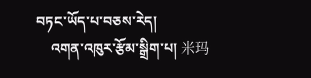བཏང་ཡོད་པ་བཅས་རེད།
    འགན་འཁུར་རྩོམ་སྒྲིག་པ། 米玛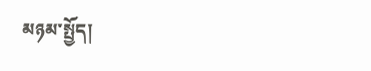མཉམ་སྤྱོད།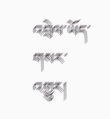འབྲེལ་ཡོད་གསར་འགྱུར།